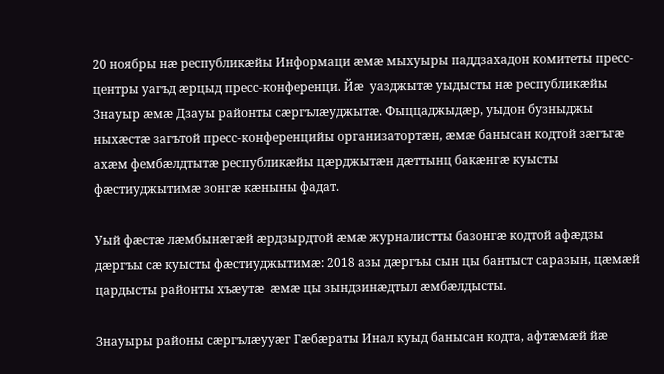20 ноябры нæ республикæйы Информаци æмæ мыхуыры паддзахадон комитеты пресс-центры уагъд æрцыд пресс-конференци. Йæ  уазджытæ уыдысты нæ республикæйы Знауыр æмæ Дзауы районты сæргълæуджытæ. Фыццаджыдæр, уыдон бузныджы ныхæстæ загътой пресс-конференцийы организатортæн, æмæ банысан кодтой зæгъгæ ахæм фембæлдтытæ республикæйы цæрджытæн дæттынц бакæнгæ куысты фæстиуджытимæ зонгæ кæныны фадат.

Уый фæстæ лæмбынæгæй æрдзырдтой æмæ журналистты базонгæ кодтой афæдзы дæргъы сæ куысты фæстиуджытимæ: 2018 азы дæргъы сын цы бантыст саразын, цæмæй цардысты районты хъӕутӕ  æмæ цы зындзинæдтыл æмбæлдысты.

Знауыры районы сæргълæууæг Гæбæраты Инал куыд банысан кодта, афтæмæй йæ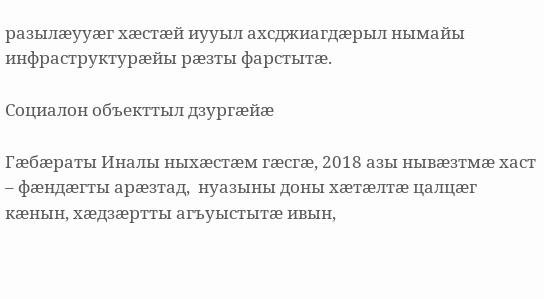разылæууæг хæстæй иууыл ахсджиагдæрыл нымайы инфраструктурæйы рæзты фарстытæ.

Социалон объекттыл дзургæйæ

Гæбæраты Иналы ныхæстæм гæсгæ, 2018 азы нывæзтмæ хаст – фæндæгты арæзтад,  нуазыны доны хæтæлтæ цалцæг кæнын, хæдзæртты агъуыстытæ ивын,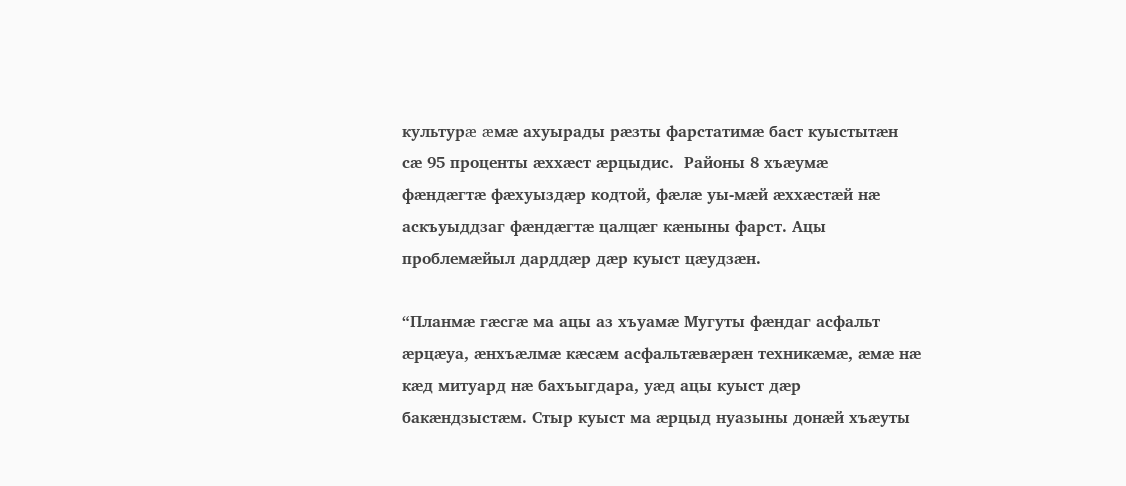культурæ æмæ ахуырады рæзты фарстатимæ баст куыстытæн сæ 95 проценты æххæст æрцыдис.  Районы 8 хъæумæ  фæндæгтæ фæхуыздæр кодтой, фæлæ уы-мæй æххæстæй нæ аскъуыддзаг фæндæгтæ цалцæг кæныны фарст. Ацы проблемæйыл дарддæр дæр куыст цæудзæн.

“Планмæ гæсгæ ма ацы аз хъуамæ Мугуты фæндаг асфальт æрцæуа, æнхъæлмæ кæсæм асфальтæвæрæн техникæмæ, æмæ нæ кæд митуард нæ бахъыгдара, уæд ацы куыст дæр бакæндзыстæм. Стыр куыст ма æрцыд нуазыны донæй хъæуты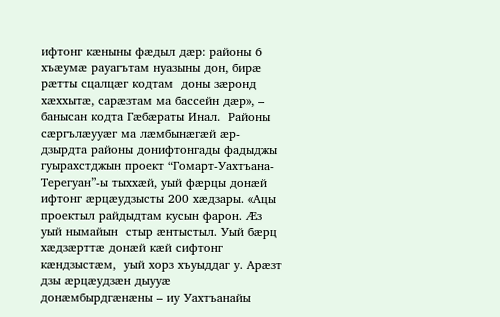ифтонг кæныны фæдыл дæр: районы 6 хъæумæ рауагътам нуазыны дон, бирæ рæтты сцалцæг кодтам  доны зæронд хæххытæ, сарæзтам ма бассейн дæр», – банысан кодта Гæбæраты Инал.  Районы сæргълæууæг ма лæмбынæгæй æр-дзырдта районы донифтонгады фадыджы гуырахстджын проект “Гомарт-Уахтъана-Терегуан”-ы тыххæй, уый фæрцы донæй ифтонг æрцæудзысты 200 хæдзары. «Ацы проектыл райдыдтам кусын фарон. Ӕз уый нымайын  стыр æнтыстыл. Уый бæрц хæдзæрттæ донæй кæй сифтонг кæндзыстæм,  уый хорз хъуыддаг у. Арæзт дзы æрцæудзæн дыууæ донæмбырдгæнæны – иу Уахтъанайы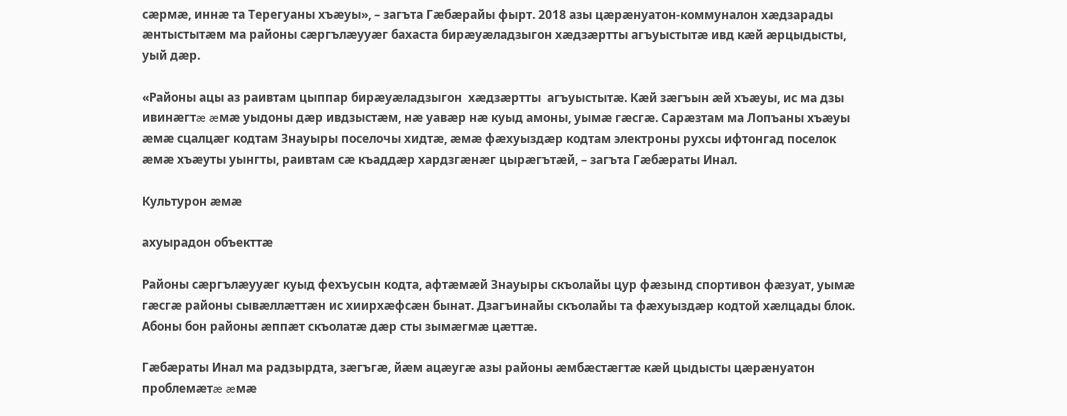сæрмæ, иннæ та Терегуаны хъæуы», – загъта Гæбæрайы фырт. 2018 азы цæрæнуатон-коммуналон хæдзарады æнтыстытæм ма районы сæргълæууæг бахаста бирæуæладзыгон хæдзæртты агъуыстытæ ивд кæй æрцыдысты, уый дæр.

«Районы ацы аз раивтам цыппар бирæуæладзыгон  хæдзæртты  агъуыстытæ. Кæй зæгъын æй хъæуы, ис ма дзы ивинæгтæ æмæ уыдоны дæр ивдзыстæм, нæ уавæр нæ куыд амоны, уымæ гæсгæ. Сарæзтам ма Лопъаны хъæуы   æмæ сцалцæг кодтам Знауыры поселочы хидтæ, æмæ фæхуыздæр кодтам электроны рухсы ифтонгад поселок æмæ хъæуты уынгты, раивтам сæ къаддæр хардзгæнæг цырæгътæй, – загъта Гæбæраты Инал.

Культурон æмæ

ахуырадон объекттæ

Районы сæргълæууæг куыд фехъусын кодта, афтæмæй Знауыры скъолайы цур фæзынд спортивон фæзуат, уымæ гæсгæ районы сывæллæттæн ис хиирхæфсæн бынат. Дзагъинайы скъолайы та фæхуыздæр кодтой хæлцады блок. Абоны бон районы æппæт скъолатæ дæр сты зымæгмæ цæттæ.

Гæбæраты Инал ма радзырдта, зæгъгæ, йæм ацæугæ азы районы æмбæстæгтæ кæй цыдысты цæрæнуатон проблемæтæ æмæ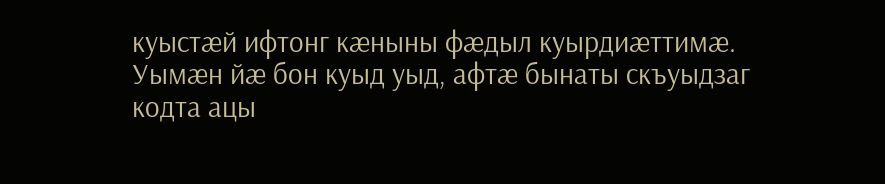куыстæй ифтонг кæныны фæдыл куырдиæттимæ. Уымæн йæ бон куыд уыд, афтæ бынаты скъуыдзаг кодта ацы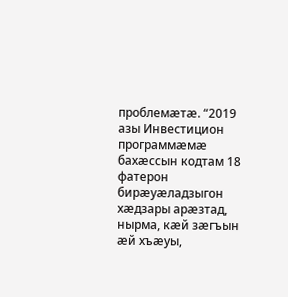проблемæтæ. “2019 азы Инвестицион программæмæ бахæссын кодтам 18 фатерон бирæуæладзыгон хæдзары арæзтад, нырма, кæй зæгъын æй хъæуы,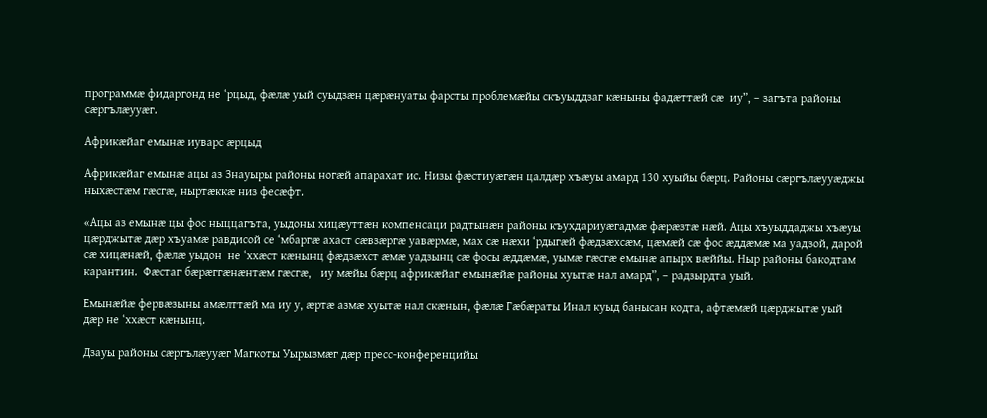программæ фидаргонд не ʻрцыд, фæлæ уый суыдзæн цæрæнуаты фарсты проблемæйы скъуыддзаг кæныны фадæттæй сæ  иу”, – загъта районы сæргълæууæг.

Африкæйаг емынæ иуварс æрцыд

Африкæйаг емынæ ацы аз Знауыры районы ногæй апарахат ис. Низы фæстиуæгæн цалдæр хъæуы амард 130 хуыйы бæрц. Районы сæргълæууæджы  ныхæстæм гæсгæ, ныртæккæ низ фесæфт.

«Ацы аз емынæ цы фос ныццагъта, уыдоны хицæуттæн компенсаци радтынæн районы къухдариуæгадмæ фæрæзтæ нæй. Ацы хъуыддаджы хъæуы цæрджытæ дæр хъуамæ равдисой се ‘мбаргæ ахаст сæвзæргæ уавæрмæ, мах сæ нæхи ‘рдыгæй фæдзæхсæм, цæмæй сæ фос æддæмæ ма уадзой, дарой сæ хицæнæй, фæлæ уыдон  не ʻххæст кæнынц фæдзæхст æмæ уадзынц сæ фосы æддæмæ, уымæ гæсгæ емынæ апырх вæййы. Ныр районы бакодтам карантин.  Фæстаг бæрæггæнæнтæм гæсгæ,   иу мæйы бæрц африкæйаг емынæйæ районы хуытæ нал амард”, – радзырдта уый.

Емынæйæ фервæзыны амæлттæй ма иу у, æртæ азмæ хуытæ нал скæнын, фæлæ Гæбæраты Инал куыд банысан кодта, афтæмæй цæрджытæ уый дæр не ʻххæст кæнынц.

Дзауы районы сæргълæууæг Магкоты Уырызмæг дæр пресс-конференцийы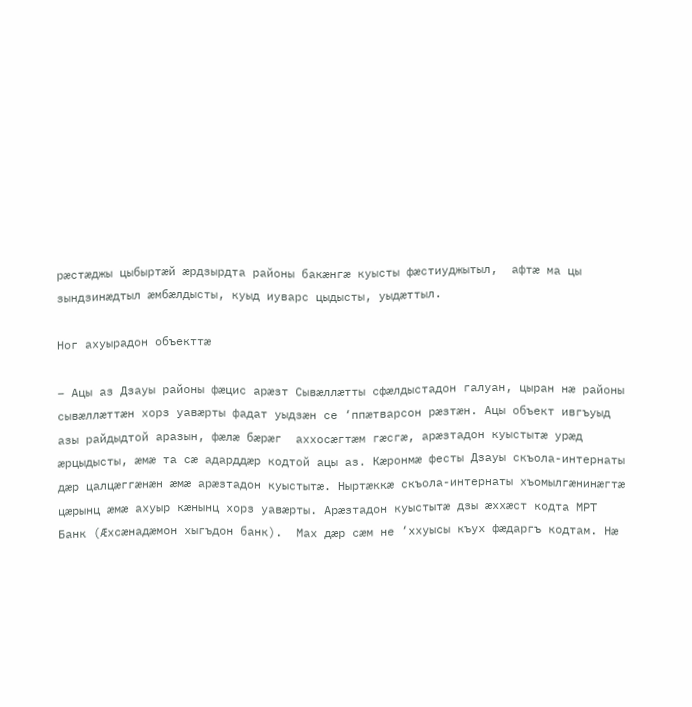рæстæджы цыбыртæй æрдзырдта районы бакæнгæ куысты фæстиуджытыл,  афтæ ма цы зындзинæдтыл æмбæлдысты, куыд иуварс цыдысты, уыдæттыл.

Ног ахуырадон объекттæ

– Ацы аз Дзауы районы фæцис арæзт Сывæллæтты сфæлдыстадон галуан, цыран нæ районы сывæллæттæн хорз уавæрты фадат уыдзæн се ‘ппæтварсон рæзтæн. Ацы объект ивгъуыд азы райдыдтой аразын, фæлæ бæрæг  аххосæгтæм гæсгæ, арæзтадон куыстытæ урæд æрцыдысты, æмæ та сæ адарддæр кодтой ацы аз. Кæронмæ фесты Дзауы скъола-интернаты дæр цалцæггæнæн æмæ арæзтадон куыстытæ. Ныртæккæ скъола-интернаты хъомылгæнинæгтæ цæрынц æмæ ахуыр кæнынц хорз уавæрты. Арæзтадон куыстытæ дзы æххæст кодта МРТ Банк (Ӕхсæнадæмон хыгъдон банк).  Мах дæр сæм не ‘ххуысы къух фæдаргъ кодтам. Нæ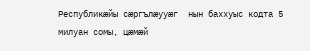Республикæйы сæргълæууæг  нын баххуыс кодта 5 милуан сомы, цæмæй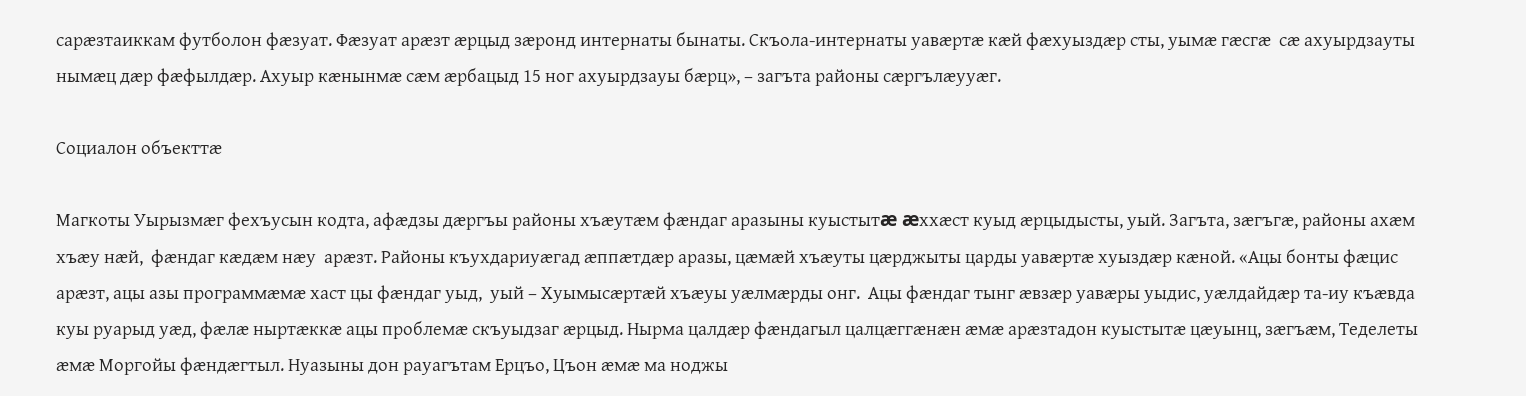сарæзтаиккам футболон фæзуат. Фæзуат арæзт æрцыд зæронд интернаты бынаты. Скъола-интернаты уавæртæ кæй фæхуыздæр сты, уымæ гæсгæ  сæ ахуырдзауты нымæц дæр фæфылдæр. Ахуыр кæнынмæ сæм æрбацыд 15 ног ахуырдзауы бæрц», – загъта районы сæргълæууæг.

Социалон объекттæ

Магкоты Уырызмæг фехъусын кодта, афæдзы дæргъы районы хъæутæм фæндаг аразыны куыстытæ æххæст куыд æрцыдысты, уый. Загъта, зæгъгæ, районы ахæм хъæу нæй,  фæндаг кæдæм нæу  арæзт. Районы къухдариуæгад æппæтдæр аразы, цæмæй хъæуты цæрджыты царды уавæртæ хуыздæр кæной. «Ацы бонты фæцис арæзт, ацы азы программæмæ хаст цы фæндаг уыд,  уый – Хуымысæртæй хъæуы уæлмæрды онг.  Ацы фæндаг тынг æвзæр уавæры уыдис, уæлдайдæр та-иу къæвда куы руарыд уæд, фæлæ ныртæккæ ацы проблемæ скъуыдзаг æрцыд. Нырма цалдæр фæндагыл цалцæггæнæн æмæ арæзтадон куыстытæ цæуынц, зæгъæм, Теделеты  æмæ Моргойы фæндæгтыл. Нуазыны дон рауагътам Ерцъо, Цъон æмæ ма ноджы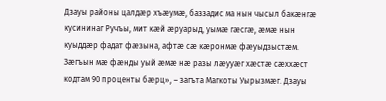Дзауы районы цалдæр хъæумæ, баззадис ма нын чысыл бакæнгæ кусининаг Ручъы, мит кæй æруарыд, уымæ гæсгæ, æмæ нын куыддæр фадат фæзына, афтæ сæ кæронмæ фæуыдзыстæм. Зæгъын мæ фæнды уый æмæ нæ разы лæууæг хæстæ сæххæст кодтам 90 проценты бæрц», – загъта Магкоты Уырызмæг. Дзауы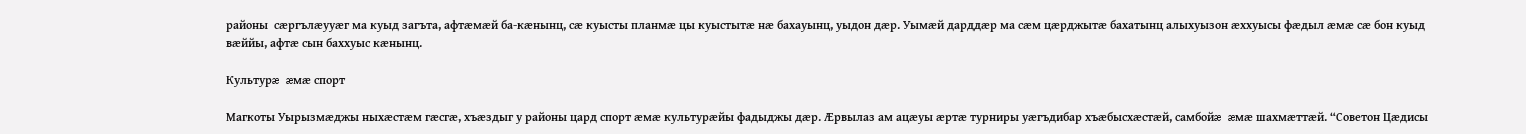районы  сæргълæууæг ма куыд загъта, афтæмæй ба-кæнынц, сæ куысты планмæ цы куыстытæ нæ бахауынц, уыдон дæр. Уымæй дарддæр ма сæм цæрджытæ бахатынц алыхуызон æххуысы фæдыл æмæ сæ бон куыд вæййы, афтæ сын баххуыс кæнынц.

Культурæ æмæ спорт

Магкоты Уырызмæджы ныхæстæм гæсгæ, хъæздыг у районы цард спорт æмæ культурæйы фадыджы дæр. Ӕрвылаз ам ацæуы æртæ турниры уæгъдибар хъæбысхæстæй, самбойæ æмæ шахмæттæй. “Советон Цæдисы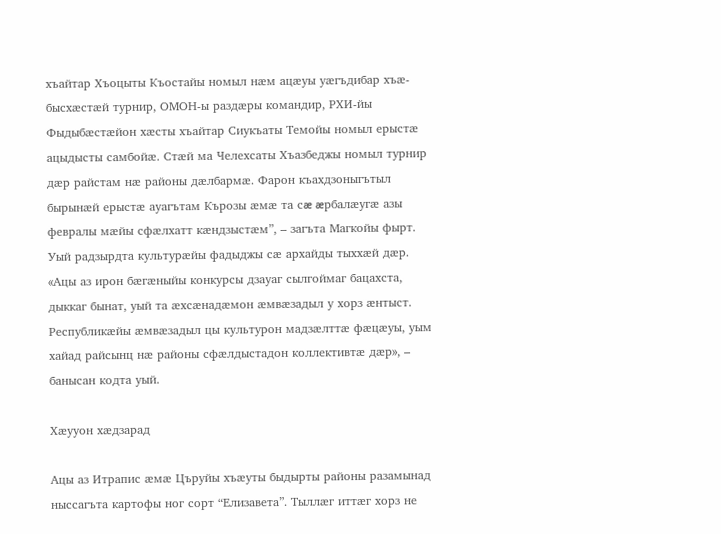хъайтар Хъоцыты Къостайы номыл нæм ацæуы уæгъдибар хъæ-бысхæстæй турнир, ОМОН-ы раздæры командир, РХИ-йы Фыдыбæстæйон хæсты хъайтар Сиукъаты Темойы номыл ерыстæ ацыдысты самбойæ. Стæй ма Челехсаты Хъазбеджы номыл турнир дæр райстам нæ районы дæлбармæ. Фарон къахдзоныгътыл бырынæй ерыстæ ауагътам Кърозы æмæ та сæ æрбалæугæ азы февралы мæйы сфæлхатт кæндзыстæм”, – загъта Магкойы фырт. Уый радзырдта культурæйы фадыджы сæ архайды тыххæй дæр. «Ацы аз ирон бæгæныйы конкурсы дзауаг сылгоймаг бацахста, дыккаг бынат, уый та æхсæнадæмон æмвæзадыл у хорз æнтыст. Республикæйы æмвæзадыл цы культурон мадзæлттæ фæцæуы, уым хайад райсынц нæ районы сфæлдыстадон коллективтæ дæр», –  банысан кодта уый.

Хæууон хæдзарад

Ацы аз Итрапис æмæ Църуйы хъæуты быдырты районы разамынад ныссагъта картофы ног сорт “Елизавета”. Тыллæг иттæг хорз не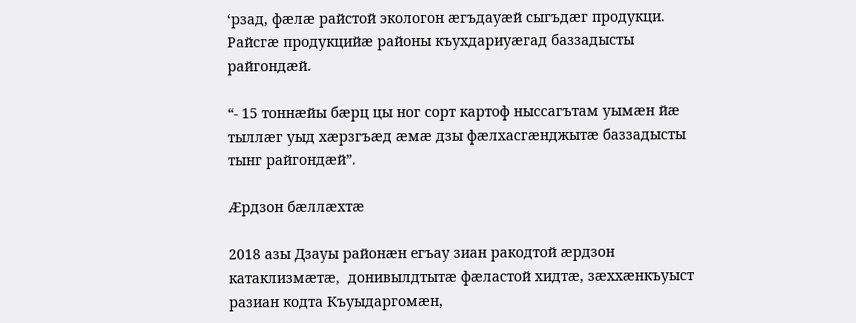ʻрзад, фæлæ райстой экологон æгъдауæй сыгъдæг продукци. Райсгæ продукцийæ районы къухдариуæгад баззадысты райгондæй.

“- 15 тоннæйы бæрц цы ног сорт картоф ныссагътам уымæн йæ тыллæг уыд хæрзгъæд æмæ дзы фæлхасгæнджытæ баззадысты тынг райгондæй”.

Æрдзон бæллæхтæ

2018 азы Дзауы районæн егъау зиан ракодтой æрдзон катаклизмæтæ,  донивылдтытæ фæластой хидтæ, зæххæнкъуыст разиан кодта Къуыдаргомæн,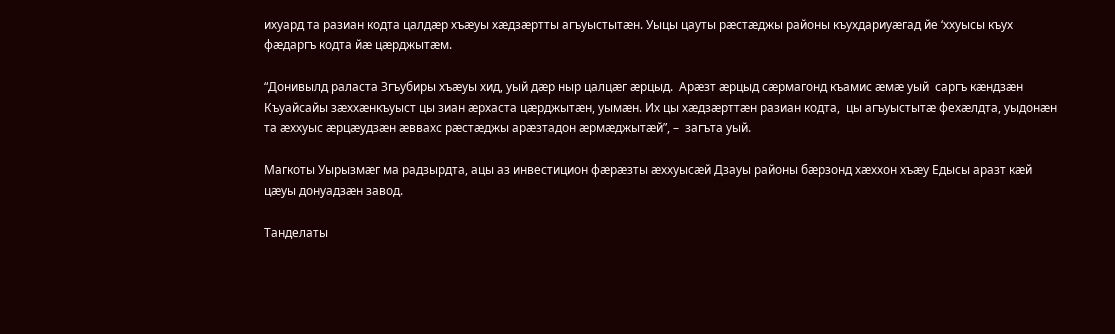ихуард та разиан кодта цалдæр хъæуы хæдзæртты агъуыстытæн. Уыцы цауты рæстæджы районы къухдариуæгад йе ‘ххуысы къух фæдаргъ кодта йæ цæрджытæм.

“Донивылд раласта Згъубиры хъæуы хид, уый дæр ныр цалцæг æрцыд.  Арæзт æрцыд сæрмагонд къамис æмæ уый  саргъ кæндзæн  Къуайсайы зæххæнкъуыст цы зиан æрхаста цæрджытæн, уымæн. Их цы хæдзæрттæн разиан кодта,  цы агъуыстытæ фехæлдта, уыдонæн та æххуыс æрцæудзæн æввахс рæстæджы арæзтадон æрмæджытæй”, –  загъта уый.

Магкоты Уырызмæг ма радзырдта, ацы аз инвестицион фæрæзты æххуысæй Дзауы районы бæрзонд хæххон хъæу Едысы аразт кæй цæуы донуадзæн завод.

Танделаты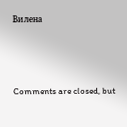Вилена



Comments are closed, but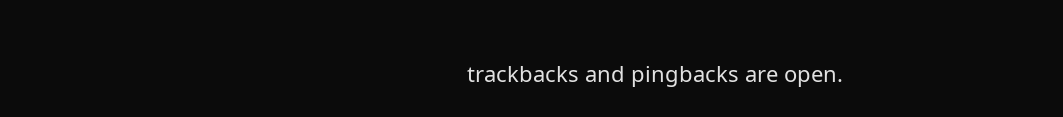trackbacks and pingbacks are open.